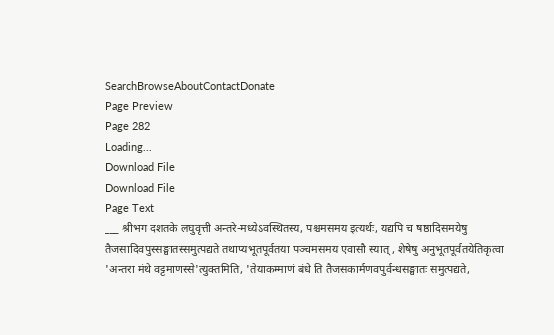SearchBrowseAboutContactDonate
Page Preview
Page 282
Loading...
Download File
Download File
Page Text
___ श्रीभग दशतके लघुवृत्ती अन्तरे-मध्येऽवस्थितस्य, पश्चमसमय इत्यर्थः, यद्यपि च षष्ठादिसमयेषु तैजसादिवपुस्सङ्घातस्समुत्पद्यते तथाप्यभूतपूर्वतया पञ्चमसमय एवासौ स्यात् , शेषेषु अनुभूतपूर्वतयेतिकृत्वा 'अन्तरा मंथे वट्टमाणस्से'त्युक्तमिति, 'तेयाकम्माणं बंधे ति तैजसकार्मणवपुर्वन्धसङ्घातः समुत्पद्यते,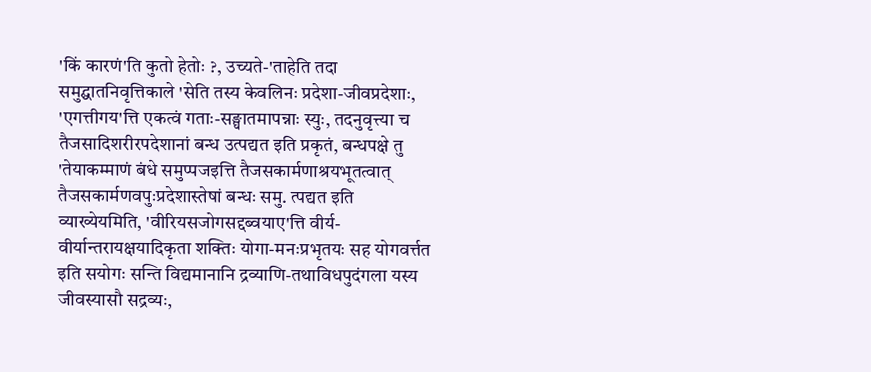'किं कारणं'ति कुतो हेतोः ?, उच्यते-'ताहेति तदा समुद्घातनिवृत्तिकाले 'सेति तस्य केवलिनः प्रदेशा-जीवप्रदेशाः, 'एगत्तीगय'त्ति एकत्वं गताः-सङ्घातमापन्नाः स्युः, तदनुवृत्त्या च तैजसादिशरीरपदेशानां बन्ध उत्पद्यत इति प्रकृतं, बन्धपक्षे तु 'तेयाकम्माणं बंधे समुप्पजइत्ति तैजसकार्मणाश्रयभूतत्वात् तैजसकार्मणवपुःप्रदेशास्तेषां बन्धः समु. त्पद्यत इति व्याख्येयमिति, 'वीरियसजोगसद्दब्वयाए'त्ति वीर्य-वीर्यान्तरायक्षयादिकृता शक्तिः योगा-मनःप्रभृतयः सह योगवर्त्तत इति सयोगः सन्ति विद्यमानानि द्रव्याणि-तथाविधपुदंगला यस्य जीवस्यासौ सद्रव्यः,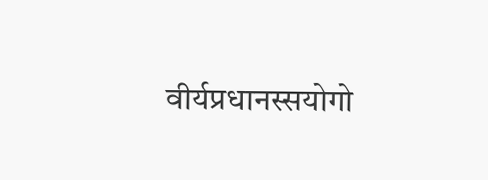वीर्यप्रधानस्सयोगो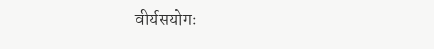वीर्यसयोगः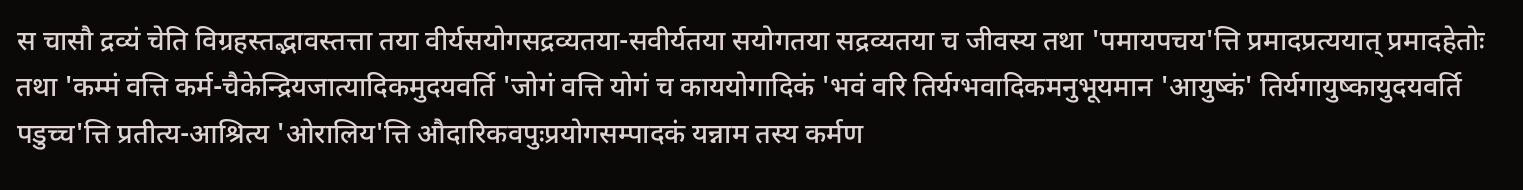स चासौ द्रव्यं चेति विग्रहस्तद्भावस्तत्ता तया वीर्यसयोगसद्रव्यतया-सवीर्यतया सयोगतया सद्रव्यतया च जीवस्य तथा 'पमायपचय'त्ति प्रमादप्रत्ययात् प्रमादहेतोः तथा 'कम्मं वत्ति कर्म-चैकेन्द्रियजात्यादिकमुदयवर्ति 'जोगं वत्ति योगं च काययोगादिकं 'भवं वरि तिर्यग्भवादिकमनुभूयमान 'आयुष्कं' तिर्यगायुष्कायुदयवर्ति पडुच्च'त्ति प्रतीत्य-आश्रित्य 'ओरालिय'त्ति औदारिकवपुःप्रयोगसम्पादकं यन्नाम तस्य कर्मण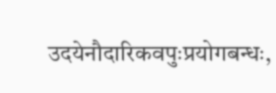उदयेनौदारिकवपुःप्रयोगबन्धः,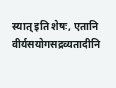स्यात् इति शेषः, एतानि वीर्यसयोगसद्रव्यतादीनि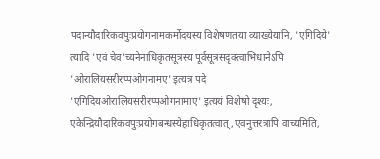पदान्यौदारिकवपुःप्रयोगनामकर्मोदयस्य विशेषणतया व्याख्येयानि, 'एगिदिये' त्यादि 'एवं चेव'च्यनेनाधिकृतसूत्रस्य पूर्वसूत्रसदृक्त्वाभिधानेऽपि 'ओरालियसरीरप्पओगनामए' इत्यत्र पदे 'एगिदियओरालियसरीरप्पओगनामाए' इत्ययं विशेषो दृश्यः, एकेन्द्रियौदारिकवपुःप्रयोगबन्धस्येहाधिकृतत्वात् ,एवनुत्तरत्रापि वाच्यमिति,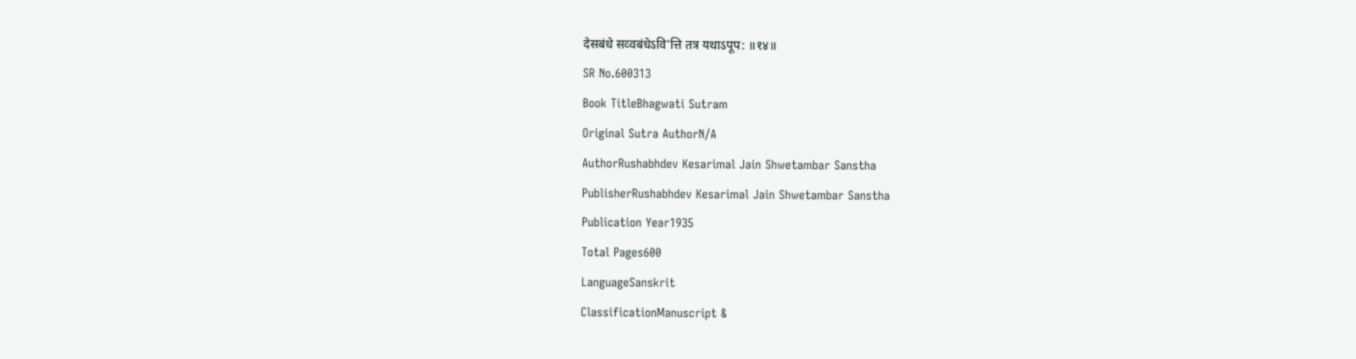देसबंधे सव्वबंधेऽवि'त्ति तत्र यथाऽपूप: ॥१४॥
SR No.600313
Book TitleBhagwati Sutram
Original Sutra AuthorN/A
AuthorRushabhdev Kesarimal Jain Shwetambar Sanstha
PublisherRushabhdev Kesarimal Jain Shwetambar Sanstha
Publication Year1935
Total Pages600
LanguageSanskrit
ClassificationManuscript &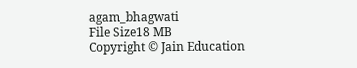agam_bhagwati
File Size18 MB
Copyright © Jain Education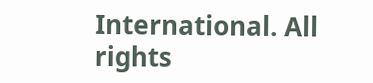International. All rights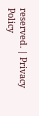reserved. | Privacy Policy